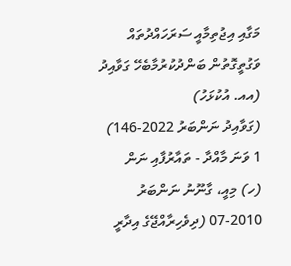މަގާއި އިޖުތިމާއީ ސަރަހައްދުތައް ވަގުތީގޮތުން ބަންދުކުރުމާބެހޭ ގަވާއިދު (އއ. އުކުޅަހު)
(ގަވާއިދު ނަންބަރު 2022-146)
1 ވަނަ މާއްދާ - ތައާރުފާއި ނަން
(ހ) މިއީ، ގާނޫނު ނަންބަރު 2010-07 (ދިވެހިރާއްޖޭގެ އިދާރީ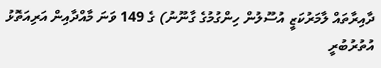ދާއިރާތައް ލާމަރުކަޒީ އުސޫލުން ހިންގުމުގެ ގާނޫނު) ގެ 149 ވަނަ މާއްދާއިން އަރިއަތޮޅު އުތުރުބުރީ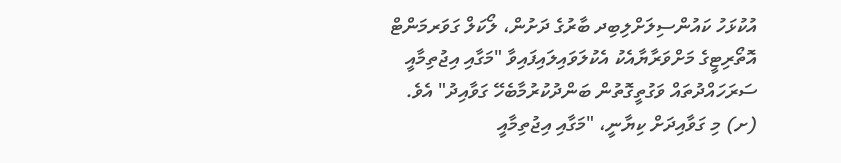އުކުޅަހު ކައުންސިލަށްލިބިދ ބާރުގެ ދަށުން، ލޯކަލް ގަވަރމަންޓް އޮތޯރިޓީގެ މަށްވަރާޔާއެކު އެކުލަވައިލައިފައިވާ "މަގާއި އިޖުތިމާއީ ސަރަހައްދުތައް ވަގުތީގޮތުން ބަންދުކުރުމާބެހޭ ގަވާއިދު" އެވެ.
(ށ) މި ގަވާއިދަށް ކިޔާނީ، "މަގާއި އިޖުތިމާއީ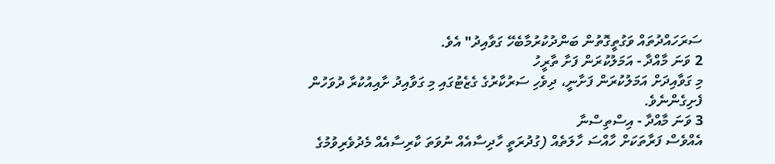ސަރަހައްދުތައް ވަގުތީގޮތުން ބަންދުކުރުމާބެހޭ ގަވާއިދު" އެވެ.
2 ވަނަ މާއްދާ - އަމަލުކުރަން ފަށާ ތާރީހު
މި ގަވާއިދަށް އަމަލުކުރަން ފަށާނީ، ދިވެހި ސަރުކާރުގެ ގެޒެޓުގައި މި ގަވާއިދު ށާއިއުކުރާ ދުވަހުން ފެށިގެންނެވެ.
3 ވަނަ މާއްދާ - އިސްތިސްނާ
އެއްވެސް ފަރާތަކަށް ހާއްސަ ހާލަތެއް (ގުދުރަތީ ހާދިސާއެއް ނުވަތަ ކާރިސާއެއް މެދުވެރިވުމުގެ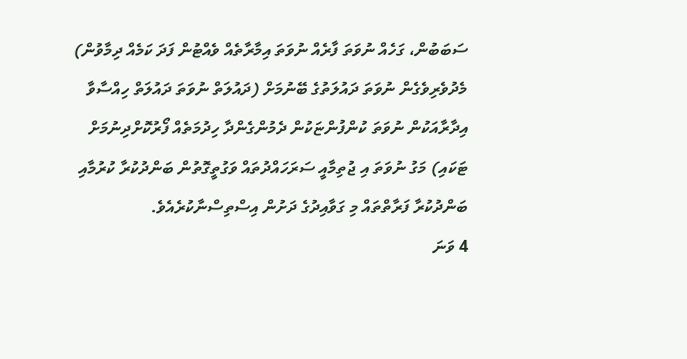ސަބަބުން، ގަހެއް ނުވަތަ ފާރެއް ނުވަތަ އިމާރާތެއް ވެއްޓުން ފަދަ ކަމެއް ދިމާވުން) މެދުވެރިވެގެން ނުވަތަ ދައުލަތުގެ ބޭނުމަށް (ދައުލަތް ނުވަތަ ދައުލަތް ހިއްސާވާ އިދާރާއަކުން ނުވަތަ ކުންފުންޏަކުން ދެމުންގެންދާ ހިދުމަތެއް ފޯރުކޮށްދިނުމަށް ޓަކައި) މަގު ނުވަތަ އި ޖުތިމާއީ ސަރަހައްދުތައް ވަގުތީގޮތުން ބަންދުކުރާ ކުރުމާއި ބަންދުކުރާ ފަރާތްތައް މި ގަވާއިދުގެ ދަށުން އިސްތިސްނާކުރެއެވެ.
4 ވަނަ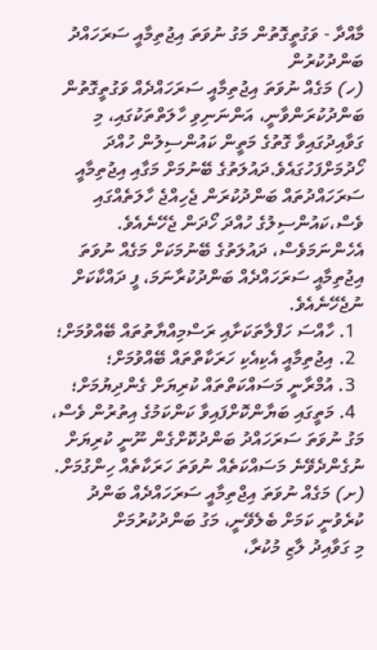މާއްދާ - ވަގުތީގޮތުން މަގު ނުވަތަ އިޖުތިމާއީ ސަރަހައްދު ބަންދުކުރުން
(ހ) މަގެއް ނުވަތަ އިޖުތިމާއީ ސަރަހައްދެއް ވަގުތީގޮތުން ބަންދުކުރަންވާނީ، އަންނަނިވި ހާލަތްތަކުގައި، މި ގަވާއިދުގައިވާ ގޮތުގެ މަތީން ކައުންސިލުން ހުއްދަ ހޯދުމަށްފަހުގައެވެ.ދައުލަތުގެ ބޭނުމަށް މަގާއި އިޖުތިމާއީ ސަރަހައްދުތައް ބަންދުކުރަން ޖެހިއްޖެ ހާލަތެއްގައި ވެސް،ކައުންސިލުގެ ހުއްދަ ހޯދަން ޖެހޭނެއެވެ. އެހެންނަމަވެސް، ދައުލަތުގެ ބޭނުމަކަށް މަގެއް ނުވަތަ އިޖުތިމާއީ ސަރަހައްދެއް ބަންދުކުރާނަމަ، ފީ ދައްކާކަށް ނުޖެހޭނެއެވެ.
  1. ހާއްސަ ހަފްލާތަކަށާއި ރަސްމިއްޔާތުތައް ބޭއްވުމަށް؛
  2. އިޖުތިމާއީ އެކިއެކި ހަރަކާތްތައް ބޭއްވުމަށް؛
  3. އުމްރާނީ މަސައްކަތްތައް ކުރިޔަށް ގެންދިޔުމަށް؛
  4. މަތީގައި ބަޔާންކޮށްފައިވާ ކަންކަމުގެ އިތުރުން ވެސް، މަގު ނުވަތަ ސަރަހައްދު ބަންދުކޮށްގެން ނޫނީ ކުރިޔަށް ނުގެންދެވޭނެ މަސައްކަތެއް ނުވަތަ ހަރަކާތެއް ހިންގުމަށް.
(ށ) މަގެއް ނުވަތަ އިޖްތިމާއީ ސަރަހައްދެއް ބަންދު ކުރެވުނީ ކަމަށް ބެލެވޭނީ، މަގު ބަންދުކުރުމަށް
މި ގަވާއިދު ލާޒި މުކުރާ،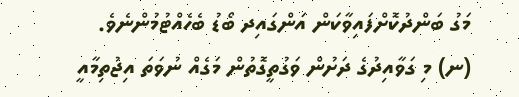މަގު ބަންދުކޮށްފައިވާކަން އަންގައިދ ބޯޑު ބެހެއްޓުމުންނެވެ.
(ނ) މި ގަވާއިދުގެ ދަށުން ވަގުތީގޮތުން މަގެއް ނުވަތަ އިޖުތިމާއީ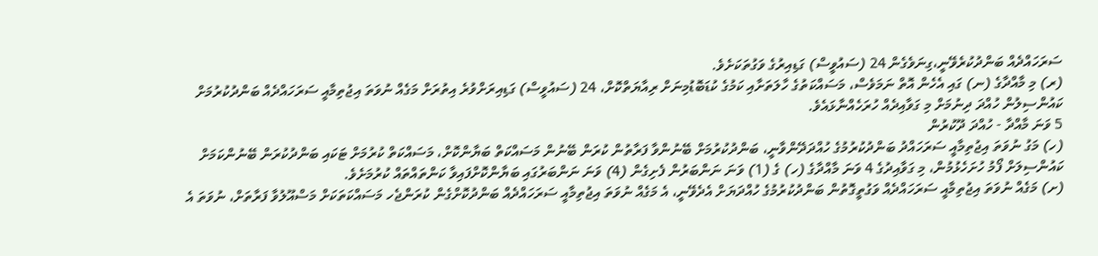ސަރަހައްދެއް ބަންދުކުރެވޭނީ،ގިނަވެގެން 24 (ސައުވީސް) ގަޑިއިރުގެ ވަގުތަކަށެވެ.
(ރ) މި މާއްދާގެ (ނ) ގައި އެހެން އޮތް ނަމަވެސް، މަސައްކަތުގެ ހާލަތަށާއި ކަމުގެ ކުޑަބޮޑުމިނަށް ރިއާޔަތްކޮށް، 24 (ސައުވީސް) ގަޑިއިރަށްވުރެ އިތުރަށް މަގެއް ނުވަތަ އިޖުތިމާއީ ސަރަހައްދެއް ބަންދުކުރުމަށް ކައުންސިލުން ހުއްދަ ދިނުމަށް މި ގަވާއިދެއް ހުރަހެއްނާޅައެވެ.
5 ވަނަ މާއްދާ - ހުއްދަ ދޫކުރުން
(ހ) މަގު ނުވަތަ އިޖުތިމާއީ ސަރަހައްދު ބަންދުކުރުމުގެ ހުއްދަދޭންވާނީ، ބަންދުކުރުމަށް ބޭނުންވާ ފަރާތުން ކުރަން ބޭނުން މަސައްކަތް ބަޔާންކޮށް، މަސައްކަތް ކުރުމަށް ޓަކައި ބަންދުކުރަން ބޭނުންކަމަށް ކައުންސިލަށް ފޯމު ހުށަހެޅުމުން، މި ގަވާއިދުގެ 4 ވަނަ މާއްދާގެ (ހ) ގެ (1) ވަނަ ނަންބަރުން ފެށިގެން (4) ވަނަ ނަންބަރުގައި ބަޔާންކޮށްފައިވާ ކަންތައްތައް ކުރުމަށެވެ.
(ށ) މަގެއް ނުވަތަ އިޖުތިމާއީ ސަރަހައްދެއް ވަގުތީގޮތުން ބަންދުކުރުމުގެ ހުއްދަޔަށް އެދެވޭނީ، އެ މަގެއް ނުވަތަ އިޖުތިމާއީ ސަރަހައްދެއް ބަންދުކޮށްގެން ކުރަންޖެހ މަސައްކަތަކަށް މަސްއޫލުވާ ފަރާތަށް، ނުވަތަ އެ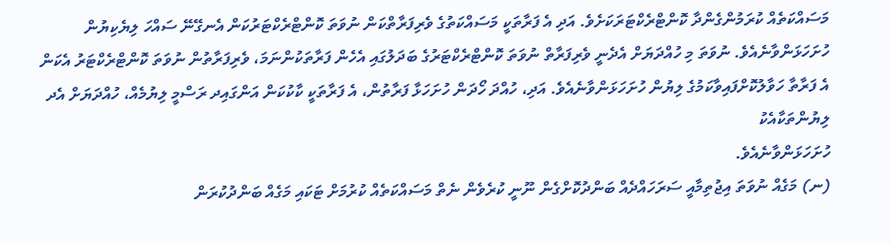މަސައްކަތެއް ކުރަމުންގެންދާ ކޮންޓްރެކްޓަރަކަށެވެ. އަދި އެ ފަރާތަކީ މަސައްކަތުގެ ވެރިފަރާތްކަން ނުވަތަ ކޮންޓްރެކްޓަރުކަން އެނގޭނޭ ސައްހަ ލިޔެކިޔުން ހުށަހަޅަންވާނެއެވެ. ނުވަތަ މި ހުއްދަޔަށް އެދެނީ ވެރިފަރާތް ނުވަތަ ކޮންޓްރެކްޓަރުގެ ބަދަލުގައި އެހެން ފަރާތަކުންނަމަ، ވެރިފަރާތުން ނުވަތަ ކޮންޓްރެކްޓަރު އެކަން އެ ފަރާތާ ހަވާލުކޮށްފައިވާކަމުގެ ލިޔުން ހުށަހަޅަންވާނެއެވެ. އަދި، ހުއްދަ ހޯދަން ހުށަހަޅާ ފަރާތުން، އެ ފަރާތަކީ ކާކުކަން އަންގައިދ ރަސްމީ ލިޔުމެއް، ހުއްދަޔަށް އެދ ލިޔުންތަކާއެކު
ހުށަހަޅަންވާނެއެވެ.
(ނ) މަގެއް ނުވަތަ އިޖުތިމާއީ ސަރަހައްދެއް ބަންދުކޮށްގެން ނޫނީ ކުރެވެން ނެތް މަސައްކަތެއް ކުރުމަށް ޓަކައި މަގެއް ބަންދުކުރަން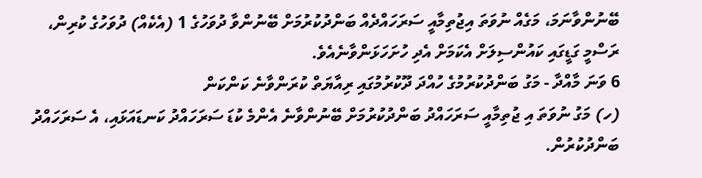ބޭނުންވާނަމަ، މަގެއް ނުވަތަ އިޖުތިމާއީ ސަރަހައްދެއް ބަންދުކުރުމަށް ބޭނުންވާ ދުވަހުގެ 1 (އެކެއް) ދުވަހުގެ ކުރިން، ރަސްމީ ގަޑީގައި ކައުންސިލަށް އެކަމަށް އެދި ހުށަހަޅަންވާނެއެވެ.
6 ވަނަ މާއްދާ - މަގު ބަންދުކުރުމުގެ ހުއްދަ ދޫކުރުމުގައި ރިއާޔަތް ކުރަންވާނެ ކަންކަން
(ހ) މަގު ނުވަތަ އި ޖުތިމާއީ ސަރަހައްދު ބަންދުކުރުމަށް ބޭނުންވާނެ އެންމެ ކުޑަ ސަރަހައްދު ކަނޑައަޅައި، އެ ސަރަހައްދު ބަންދުކުރުން.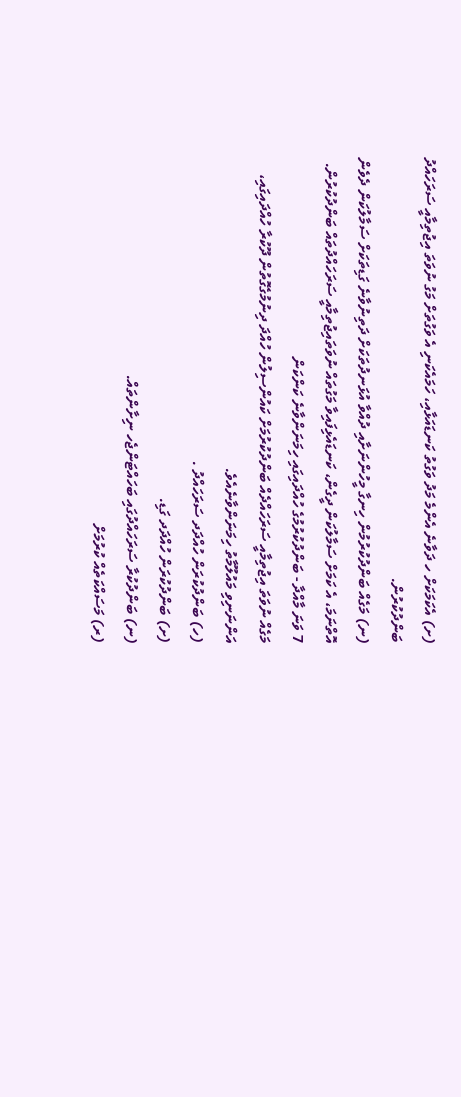(ށ) އެކަމަކަށް ހ ދަވާނެ އެންމެ މަދު ވަގުތު ކަނޑައަޅާއި، ހަމައެކަނި އެ ވަގުތަށް މަގު ނުވަތަ އިޖުތިމާއީ ސަރަހައްދު ބަންދުކުރުން.
(ނ) މަގެއް ބަންދުކުރުމުން ހިނގާ މީހުންނަށާއި ދުއްވާ އުޅަނދުތަކަށް ދަތިނުވާނެ ގަޑިތަކަށް ސަމާލުކަން ދެވެން އޮތްނަމަ، އެ ކަމަށް ސަމާލުކަން ދީގެން، ކަނޑައެޅިފައިވާ މަގުތައް ނުވަތައިޖުތިމާއީ ސަރަހައްދުތައް ބަންދުކުރުން.
7 ވަނަ މާއްދާ - ބަންދުކުރުމުގެ ހުއްދައިގައި ހިމަނަންވާނެ ކަންކަން
މަގެއް ނުވަތަ އިޖުތިމާއީ ސަރަހައްދެއް ބަންދުކުރުމަށް ކައުންސިލުން ހުއްދަ ދިނުމުގެގޮތުން ދޫކުރާ ހުއްދައިގައި، އަންނަނިވި މައުލޫމާތު ހިމަނަންވާނެއެވެ.
(ހ) ބަންދުކުރަން ހުއްދަދ ސަރަހައްދު .
(ށ) ބަންދުކުރަން ހުއްދަދ ގަޑި.
(ނ) ބަންދުކުރާ ސަރަހައްދުގައި ބަހައްޓަންޖެހ ނިށާންތައް.
(ރ) މަސައްކަތެއް ކުރުމަށް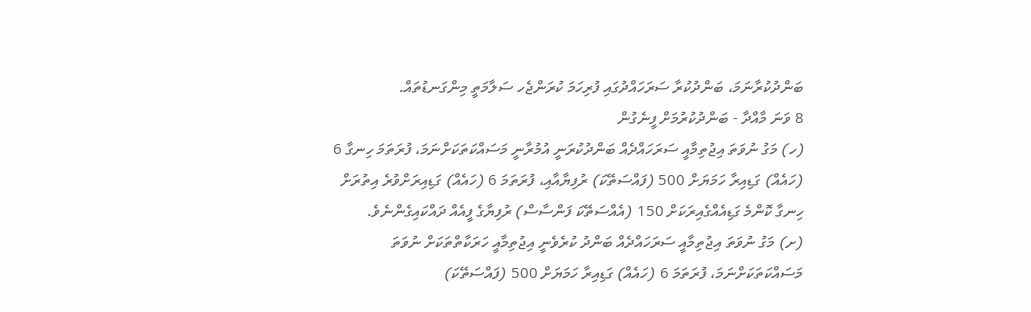ބަންދުކުރާނަމަ، ބަންދުކުރާ ސަރަހައްދުގައި ފުރިހަމަ ކުރަންޖެހ ސަލާމަތީ މިންގަނޑުތައް.
8 ވަނަ މާއްދާ - ބަންދުކުރުމަށް ފީނެގުން
(ހ) މަގު ނުވަތަ އިޖުތިމާއީ ސަރަހައްދެއް ބަންދުކުރަނީ އުމުރާނީ މަސައްކަތަކަށްނަމަ، ފުރަތަމަ ހިނގާ 6 (ހައެއް) ގަޑިއިރާ ހަމަޔަށް 500 (ފައްސަތޭކަ) ރުފިޔާއާއި، ފުރަތަމަ 6 (ހައެއް) ގަޑިއިރަށްވުރެ އިތުރަށް ހިނގާ ކޮންމެ ގަޑިއެއްގެއިރަކަށް 150 (އެއްސަތޭކަ ފަންސާސް) ރުފިޔާގެ ފީއެއް ދައްކައިގެންނެވެ.
(ށ) މަގު ނުވަތަ އިޖުތިމާއީ ސަރަހައްދެއް ބަންދު ކުރެވެނީ އިޖުތިމާއީ ހަރަކާތްތަކަށް ނުވަތަ މަސައްކަތަކަށްނަމަ، ފުރަތަމަ 6 (ހައެއް) ގަޑިއިރާ ހަމަޔަށް 500 (ފައްސަތޭކަ)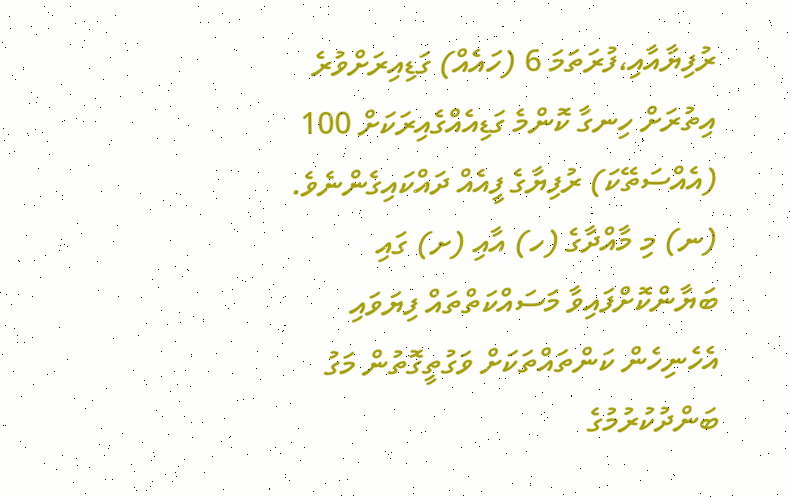ރުފިޔާއާއި،ފުރަތަމަ 6 (ހައެއް) ގަޑިއިރަށްވުރެ އިތުރަށް ހިނގާ ކޮންމެ ގަޑިއެއްގެއިރަކަށް 100 (އެއްސަތޭކަ) ރުފިޔާގެ ފީއެއް ދައްކައިގެންނެވެ.
(ނ) މި މާއްދާގެ (ހ) އާއި (ށ) ގައި ބަޔާންކޮށްފައިވާ މަސައްކަތްތައް ފިޔަވައި އެހެނިހެން ކަންތައްތަކަށް ވަގުތީގޮތުން މަގު ބަންދުކުރުމުގެ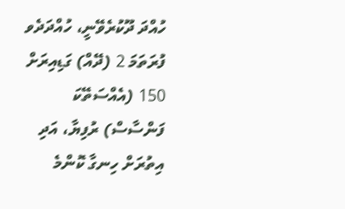ހުއްދަ ދޫކުރެވޭނީ، ހުއްދަދެވ ފުރަތަމަ 2 (ދޭއް) ގަޑިއިރަށް 150 (އެއްސަތޭކަ ފަންސާސް) ރުފިޔާ، އަދި އިތުރަށް ހިނގާ ކޮންމެ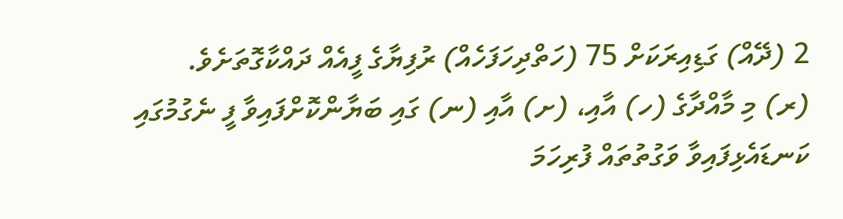2 (ދޭއް) ގަޑިއިރަކަށް 75 (ހަތްދިހަފަހެއް) ރުފިޔާގެ ފީއެއް ދައްކާގޮތަށެވެ.
(ރ) މި މާއްދާގެ (ހ) އާއި، (ށ) އާއި (ނ) ގައި ބަޔާންކޮށްފައިވާ ފީ ނެގުމުގައި ކަނޑައެޅިފައިވާ ވަގުތުތައް ފުރިހަމަ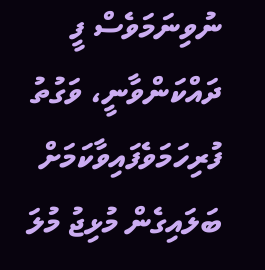ނުވިނަމަވެސް ފީ ދައްކަންވާނީ، ވަގުތު ފުރިހަމަވެފައިވާކަމަށް ބަލައިގެން މުޅިޖު މުލަ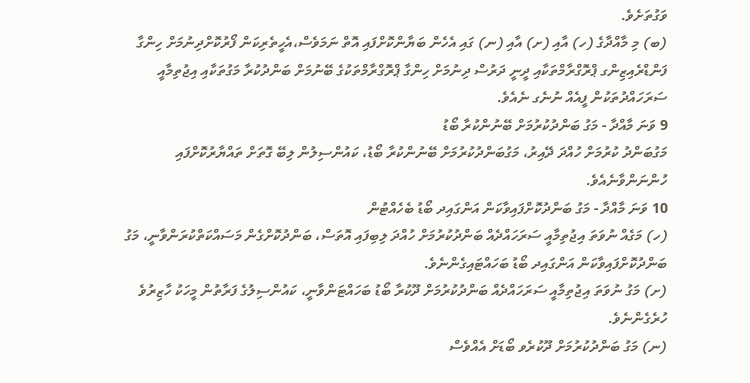ވަގުތަށެވެ.
(ބ) މި މާއްދާގެ (ހ) އާއި (ށ) އާއި (ނ) ގައި އެހެން ބަޔާންކޮށްފައި އޮތް ނަމަވެސް،އެހީތެރިކަން ފޯރުކޮށްދިނުމަށް ހިންގާ ފަންޑްރެއިޒިންގ ޕްރޮގްރާމްތަކާއި ދީނީ ދަރުސް ދިނުމަށް ހިންގާ ޕްރޮގްރާމްތަކުގެ ބޭނުމަށް ބަންދުކުރާ މަގުތަކާއި އިޖުތިމާއީ ސަރަހައްދުތަކުން ފީއެއް ނުނެގ ނެއެވެ.
9 ވަނަ މާއްދާ - މަގު ބަންދުކުރުމަށް ބޭނުންކުރާ ބޯޑު
މަގުބަންދު ކުރުމަށް ހުއްދަ ދޭއިރު، މަގުބަންދުކުރުމަށް ބޭނުންކުރާ ބޯޑު، ކައުންސިލުން ލިބޭ ގޮތަށް ތައްޔާރުކޮށްފައި ހުންނަންވާނެއެވެ.
10 ވަނަ މާއްދާ - މަގު ބަންދުކޮށްފައިވާކަން އަންގައިދ ބޯޑު ބެހެއްޓުން
(ހ) މަގެއް ނުވަތަ އިޖުތިމާއީ ސަރަހައްދެއް ބަންދުކުރުމަށް ހުއްދަ ލިބިފައި އޮތަސް، ބަންދުކޮށްގެން މަސައްކަތްކުރަންވާނީ، މަގު ބަންދުކޮށްފައިވާކަން އަންގައިދ ބޯޑު ބަހައްޓައިގެންނެވެ.
(ށ) މަގު ނުވަތަ އިޖުތިމާއީ ސަރަހައްދެއް ބަންދުކުރުމަށް ދޫކުރާ ބޯޑު ބަހައްޓަންވާނީ، ކައުންސިލުގެ ފަރާތުން މީހަކު ހާޒިރުވެ ހުރެގެންނެވެ.
(ނ) މަގު ބަންދުކުރުމަށް ދޫކުރެވ ބޯޑަށް އެއްވެސް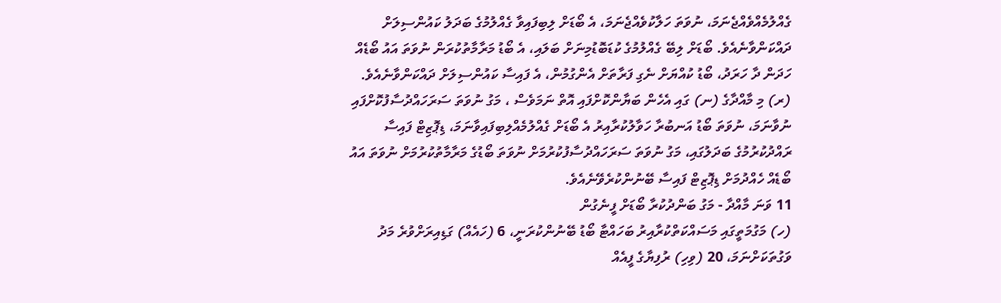ގެއްލުމެއްވެއްޖެނަމަ، ނުވަތަ ހަލާކުވެއްޖެނަމަ، އެ ބޯޑަށް ލިބިފައިވާ ގެއްލުމުގެ ބަދަލު ކައުންސިލަށް ދައްކަންވާނެއެވެ. ބޯޑަށް ލިބޭ ގެއްލުމުގެ ކުޑަބޮޑުމިނަށް ބަލައި، އެ ބޯޑު މަރާމާތުކުރަން ނުވަތަ އައު ބޯޑެއް ހަދަން ދާ ހަރަދު، ބޯޑު ކުއްޔަށް ނެގި ފަރާތަށް އެންގުމުން، އެ ފައިސާ ކައުންސިލަށް ދައްކަންވާނެއެވެ.
(ރ) މި މާއްދާގެ (ނ) ގައި އެހެން ބަޔާންކޮށްފައި އޮތް ނަމަވެސް ، މަގު ނުވަތަ ސަރަހައްދުސާފުކޮށްފައި ނުވާނަމަ، ނުވަތަ ބޯޑު އަނބުރާ ހަވާލުކުރާއިރު އެ ބޯޑަށް ގެއްލުމެއްލިބިފައިވާނަމަ، ޑިޕޮޒިޓް ފައިސާ ރައްދުކުރުމުގެ ބަދަލުގައި، މަގު ނުވަތަ ސަރަހައްދުސާފުކުރުމަށް ނުވަތަ ބޯޑުގެ މަރާމާތުކުރުމަށް ނުވަތަ އައު ބޯޑެއް ހެއްދުމަށް ޑިޕޮޒިޓް ފައިސާ ބޭނުންކުރެވޭނެއެވެ.
11 ވަނަ މާއްދާ - މަގު ބަންދުކުރާ ބޯޑަށް ފީނެގުން
(ހ) މަގުމަތީގައި މަސައްކަތްކުރާއިރު ބަހައްޓާ ބޯޑު ބޭނުންކުރަނީ، 6 (ހައެއް) ގަޑިއިރަށްވުރެ މަދު ވަގުތަކަށްނަމަ، 20 (ވިހި) ރުފިޔާގެ ފީއެއް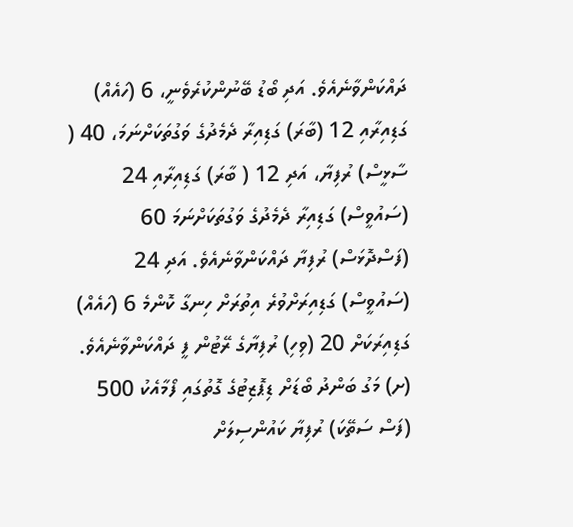ދައްކަންވާނެއެވެ. އަދި ބޯޑު ބޭނުންކުރެވެނީ، 6 (ހައެއް) ގަޑިއިރާއި 12 (ބާރަ) ގަޑިއިރާ ދެމެދުގެ ވަގުތަކަށްނަމަ، 40 ( ސާޅީސް) ރުފިޔާ، އަދި 12 ( ބާރަ) ގަޑިއިރާއި 24 (ސައުވީސް) ގަޑިއިރާ ދެމެދުގެ ވަގުތަކަށްނަމަ 60 (ފަސްދޮޅަސް) ރުފިޔާ ދައްކަންވާނެއެވެ. އަދި 24 (ސައުވީސް) ގަޑިއިރަށްވުރެ އިތުރަށް ހިނގާ ކޮންމެ 6 (ހައެއް) ގަޑިއިރަކަށް 20 (ވިހި) ރުފިޔާގެ ރޭޓުން ފީ ދައްކަންވާނެއެވެ.
(ށ) މަގު ބަންދު ބޯޑަށް ޑިޕޮޒިޓުގެ ގޮތުގައި ފޯމާއެކު 500 (ފަސް ސަތޭކަ) ރުފިޔާ ކައުންސިލަށް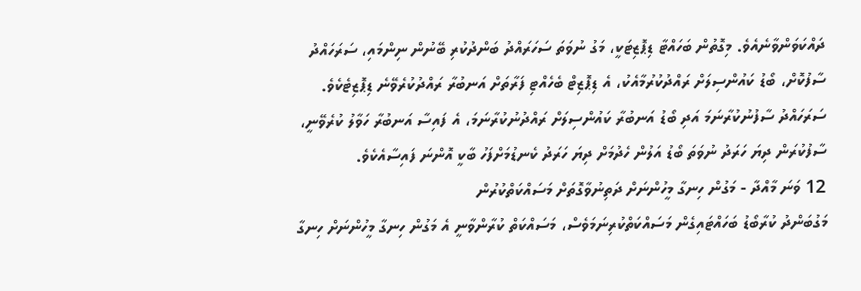ދައްކަވަންވާނެއެވެ. މިގޮތުން ބަހައްޓާ ޑިޕޮޒިޓަކީ، މަގު ނުވަތަ ސަހަރައްދު ބަންދުކުރި ބޭނުން ނިންމައި، ސަރަހައްދު ސާފުކޮށް، ބޯޑު ކައުންސިލަށް ރައްދުކުރުމާއެކު، އެ ޑިޕޮޒިޓް ބެހެއްޓި ފަރާތަށް އަނބުރާ ރައްދުކުރެވޭނެ ޑިޕޮޒިޓެކެވެ. ސަރަހައްދު ސާފުނުކުރާނަމަ އަދި ބޯޑު އަނބުރާ ކައުންސިލަށް ރައްދުނުކުރާނަމަ، އެ ފައިސާ އަނބުރާ ހަވާލު ކުރެވޭނީ، ސާފުކުރަން ދިޔަ ހަރަދު ނުވަތަ ބޯޑު އަލުން ހެދުމަށް ދިޔަ ހަރަދު ކެނޑުމަށްފަހު ބާކީ އޮންނަ ފައިސާއެކެވެ.
12 ވަނަ މާއްދާ - މަގުން ހިނގާ މީހުންނަށް ދަތިނުވާގޮތަށް މަސައްކަތްކުރުން
މަގުބަންދު ކުރާބޯޑު ބަހައްޓައިގެން މަސައްކަތްކުރިނަމަވެސް، މަސައްކަތް ކުރާންވާނީ އެ މަގުން ހިނގާ މީހުންނަށް ހިނގާ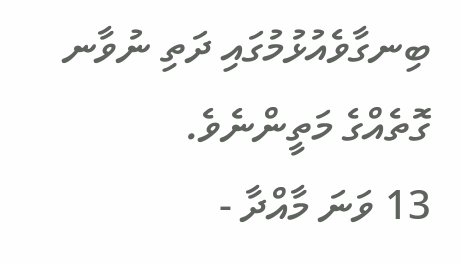ބިނގާވެއުޅުމުގައި ދަތި ނުވާނ ގޮތެއްގެ މަތީންނެވެ.
13 ވަނަ މާއްދާ -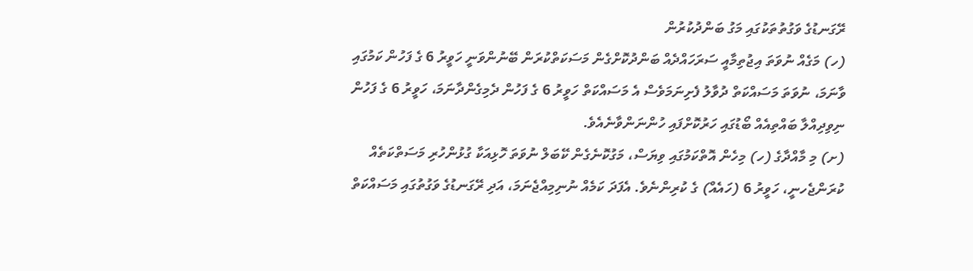ރޭގަނޑުގެ ވަގުތުތަކުގައި މަގު ބަންދުކުރުން
(ހ) މަގެއް ނުވަތަ އިޖުތިމާއީ ސަރަހައްދެއް ބަންދުކޮށްގެން މަސަކަތްކުރަން ބޭނުންވަނީ ހަވީރު 6 ގެ ފަހުން ކަމުގައި ވާނަމަ، ނުވަތަ މަސައްކަތް ދުވާލު ފެށިނަމަވެސް އެ މަސައްކަތް ހަވީރު 6 ގެ ފަހުން ދެމިގެންދާނަމަ، ހަވީރު 6 ގެ ފަހުން ނިވިދިއްލާ ބައްތިއެއް ބޯޑުގައި ހަރުކޮށްފައި ހުންނަންވާނެއެވެ.
(ށ) މި މާއްދާގެ (ހ) މިހެން އޮތްކަމުގައި ވިޔަސް، މަގުކޮނެގެން ކޭބަލް ނުވަތަ ހޮޅިއަކާ ގުޅުންހުރި މަސަތްކަތެއް ކުރަންޖެހނީ، ހަވީރު 6 (ހައެއް) ގެ ކުރިންނެވެ. އެފަދަ ކަމެއް ނުނިމިއްޖެނަމަ، އަދި ރޭގަނޑުގެ ވަގުތުގައި މަސައްކަތް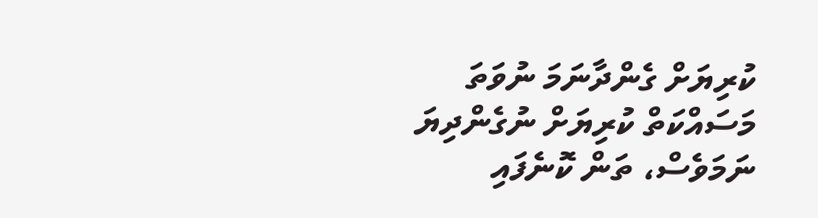ކުރިޔަށް ގެންދާނަމަ ނުވަތަ މަސައްކަތް ކުރިޔަށް ނުގެންދިޔަ ނަމަވެސް، ތަން ކޮނެފައި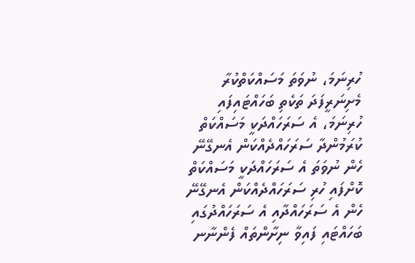ހުރިނަމަ، ނުވަތަ މަސައްކަތްކުރާ މެށިނަރީފަދަ ތަކެތި ބަހައްޓައިފައި ހުރިނަމަ، އެ ސަރަހައްދަކީ މަސައްކަތް ކުރަމުންދާ ސަރަހައްދެއްކަން އެނގޭނޭ ހެން ނުވަތަ އެ ސަރަހައްދަކީ މަސައްކަތް ކޮށްފައި ހުރި ސަރަހައްދެއްކަން އެނގޭނޭ ހެން އެ ސަރަހައްދާއި އެ ސަރަހައްދުގައި ބަހައްޓައި ފައިވާ ނިށާންތައް ފެންނާނ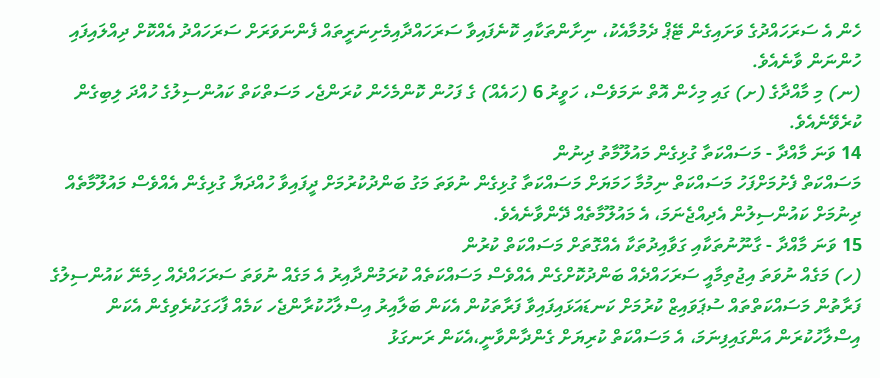ހެން އެ ސަރަހައްދުގެ ވަށައިގެން ޓޭޕް ދެމުމާއެކު، ނިށާންތަކާއި ކޮނެފައިވާ ސަރަހައްދާއިމެށިނަރީތައް ފެންނަވަރަށް ސަރަހައްދު އެއްކޮށް ދިއްލައިފައި ހުންނަން ވާނެއެވެ.
(ނ) މި މާއްދާގެ (ށ) ގައި މިހެން އޮތް ނަމަވެސް، ހަވީރު 6 (ހައެއް) ގެ ފަހުން ކޮންމެހެން ކުރަންޖެހ މަސަތްކަތް ކައުންސިލުގެ ހުއްދަ ލިބިގެން ކުރެވޭނެއެވެ.
14 ވަނަ މާއްދާ - މަސައްކަތާ ގުޅިގެން މައުލޫމާތު ދިނުން
މަސައްކަތް ފެށުމަށްފަހު މަސައްކަތް ނިމުމާ ހަމަޔަށް މަސައްކަތާ ގުޅިގެން ނުވަތަ މަގު ބަންދުކުރުމަށް ދީފައިވާ ހުއްދަޔާ ގުޅިގެން އެއްވެސް މައުލޫމާތެއް ދިނުމަށް ކައުންސިލުން އެދިއްޖެނަމަ، އެ މައުލޫމާތެއް ދޭންވާނެއެވެ.
15 ވަނަ މާއްދާ - ގާނޫނުތަކާއި ގަވާއިދުތަކާ އެއްގޮތަށް މަސައްކަތް ކުރުން
(ހ) މަގެއް ނުވަތަ އިޖުތިމާއީ ސަރަހައްދެއް ބަންދުކޮށްގެން އެއްވެސް މަސައްކަތެއް ކުރަމުންދާއިރު އެ މަގެއް ނުވަތަ ސަރަހައްދެއް ހިމެނޭ ކައުންސިލުގެ ފަރާތުން މަސައްކަތްތައް ސުޕަވައިޒް ކުރުމަށް ކަނޑައަޅައިފައިވާ ފަރާތަކުން އެކަން ބަލާއިރު އިސްލާހުކުރާންޖެހ ކަމެއް ފާހަގަކުރެވިގެން އެކަން އިސްލާހުކުރަން އަންގައިފިނަމަ، އެ މަސައްކަތް ކުރިޔަށް ގެންދާންވާނީ،އެކަން ރަނގަޅު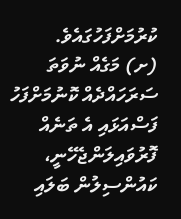ކުރުމަށްފަހުގައެވެ.
(ށ) މަގެއް ނުވަތަ ސަރަހައްދެއް ކޮނުމަށްފަހު ފަސްއަޅައި އެ ތަނެއް ފޮރުވައިލަންޖެހޭނީ، ކައުންސިލުން ބަލައި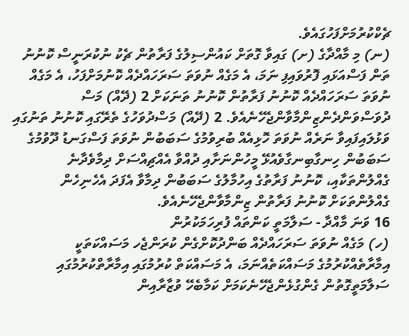ޗެކްކުރުމަށްފަހުގައެވެ.
(ނ) މި މާއްދާގެ (ށ) ގައިވާ ގޮތަށް ކައުންސިލުގެ ފަރާތުން ޗެކު ނުކުރަނީސް ކޮނުނު ތަން ފަސްއަޅައި ފޮރުވައިފި ނަމަ، އެ މަގެއް ނުވަތަ ސަރަހައްދެއް ކޮނުމަށްފަހު، އެ މަގެއް ނުވަތަ ސަރަހައްދެއް ކޮނުނު ފަރާތުން ކޮނުނު ތަނަކަށް 2 (ދޭއް) މަސް ދުވަސްވަންދެންޒިންމާވާންޖެހޭނެއެވެ. 2 (ދޭއް) މަސްދުވަހުގެ ތެރޭގައި ކޮނުނު ތަނުގައި ވަޅުލައިފައިވާ ނަރެއް ނުވަތަ ހޮޅިއެއް ބުރިވުމުގެ ސަބަބުން ނުވަތަ ފަސްގަނޑު ދޫވުމުގެ ސަބަބުން ހިނގާބިނގާވެއުޅޭ މީހުންނަށާއި ދުއްވާ އެއްޗިއްސަށް ދިމާވެދާނެ ގެއްލުންތަކާއި، ކޮނުނު ފަރާތުގެ އިހުމާލުގެ ސަބަބުން ދިމާވާ އެފަދަ އެހެނިހެން ގެއްލުންތަކަށް ކޮނުނު ފަރާތުން ޒިންމާވާންޖެހޭނެއެވެ.
16 ވަނަ މާއްދާ - ސަލާމަތީ ކަންތައް ފުރިހަމަކުރުން
(ހ) މަގެއް ނުވަތަ ސަރަހައްދެއް ބަންދުކޮށްގެން ކުރަންޖެހ މަސައްކަތަކީ އިމާރާތެއްކުރުމުގެ މަސައްކަތެއްނަމަ، އެ މަސައްކަތް ކުރުމުގައި އިމާރާތްކުރުމުގައި ސަލާމަތީގޮތުން ގެންގުޅެންޖެހޭނެކަމަށް ކަމާބެހޭ ވުޒާރާއިން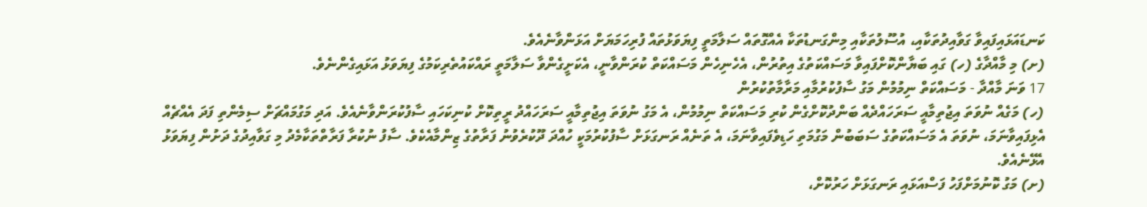ކަނޑައަޅައިފައިވާ ގަވާއިދުތަކާއި، އުސޫލުތަކާއި މިންގަނޑުތަކާ އެއްގޮތައް ސަލާމަތީ ފިޔަވަޅުތައް ފުރިހަމަޔަށް އަޅަންވާނެއެވެ.
(ށ) މި މާއްދާގެ (ހ) ގައި ބަޔާންކޮށްފައިވާ މަސައްކަތުގެ އިތުރުން، އެހެނިހެން މަސައްކަތް ކުރަންވާނީ، އެކަށީގެންވާ ސަލާމަތީ ރައްކައުތެރިކަމުގެ ފިޔަވަޅު އަޅައިގެންނެވެ.
17 ވަނަ މާއްދާ - މަސައްކަތް ނިމުމުން މަގު ސާފުކުރުމާއި މަރާމާތުކުރުން
(ހ) މަގެއް ނުވަތަ އިޖުތިމާއީ ސަރަހައްދެއް ބަންދުކޮށްގެން ކުރި މަސައްކަތް ނިމުމުން، އެ މަގު ނުވަތަ އިޖުތިމާއީ ސަރަހައްދު ރީތިކޮށް ކުނިކަހައި ސާފުކުރަންވާނެއެވެ. އަދި މަގުމައްޗަށް ސިމެންތި ފަދަ އެއްޗެއް އެޅިފައިވާނަމަ، ނުވަތަ އެ މަސައްކަތުގެ ސަބަބުން މަގުމަތި ހަޑިވެފައިވާނަމަ، އެ ތަނެއް ރަނގަޅަށް ސާފުކުރުމަކީ ހުއްދަ ދޫކުރެވުނު ފަރާތުގެ ޒިންމާއެކެވެ. ސާފު ނުކުރާ ފަރާތްތަކާމެދު މި ގަވާއިދުގެ ދަށުން ފިޔަވަޅު އެޅޭނެއެވެ.
(ށ) މަގު ކޮނުމަށްފަހު ފަސްއަޅައި ރަނގަޅަށް ހަރުކޮށް،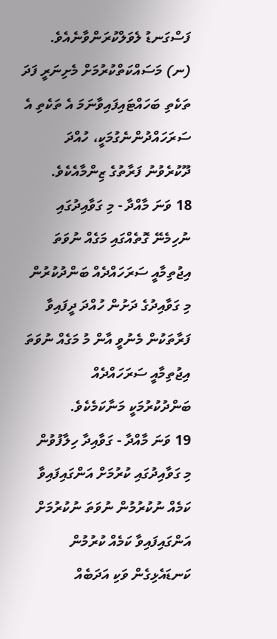ފަސްގަނޑު ލެވަލްކުރަންވާނެއެވެ.
(ނ) މަސައްކަތްކުރުމަށް މެށިނަރީ ފަދަ ތަކެތި ބަހައްޓައިފައިވާނަމަ އެ ތަކެތި އެ ސަރަހައްދުންނެގުމަކީ، ހުއްދަ ދޫކުރެވުނު ފަރާތުގެ ޒިންމާއެކެވެ.
18 ވަނަ މާއްދާ - މި ގަވާއިދުގައި ނުހިމެނޭ ގޮތެއްގައި މަގެއް ނުވަތަ އިޖުތިމާއީ ސަރަހައްދެއް ބަންދުކުރުން
މި ގަވާއިދުގެ ދަށުން ހުއްދަ ދީފައިވާ ފަރާތަކުން މެނުވީ އާން މު މަގެއް ނުވަތަ އިޖުތިމާއީ ސަރަހައްދެއް
ބަންދުކުރުމަކީ މަނާކަމެކެވެ.
19 ވަނަ މާއްދާ - ގަވާއިދާ ހިލާފުވުން
މި ގަވާއިދުގައި ކުރުމަށް އަންގައިފައިވާ ކަމެއް ނުކުރުމުން ނުވަތަ ނުކުރުމަށް އަންގައިފައިވާ ކަމެއް ކުރުމުން ކަނޑައެޅިގެން ވަކި އަދަބެއް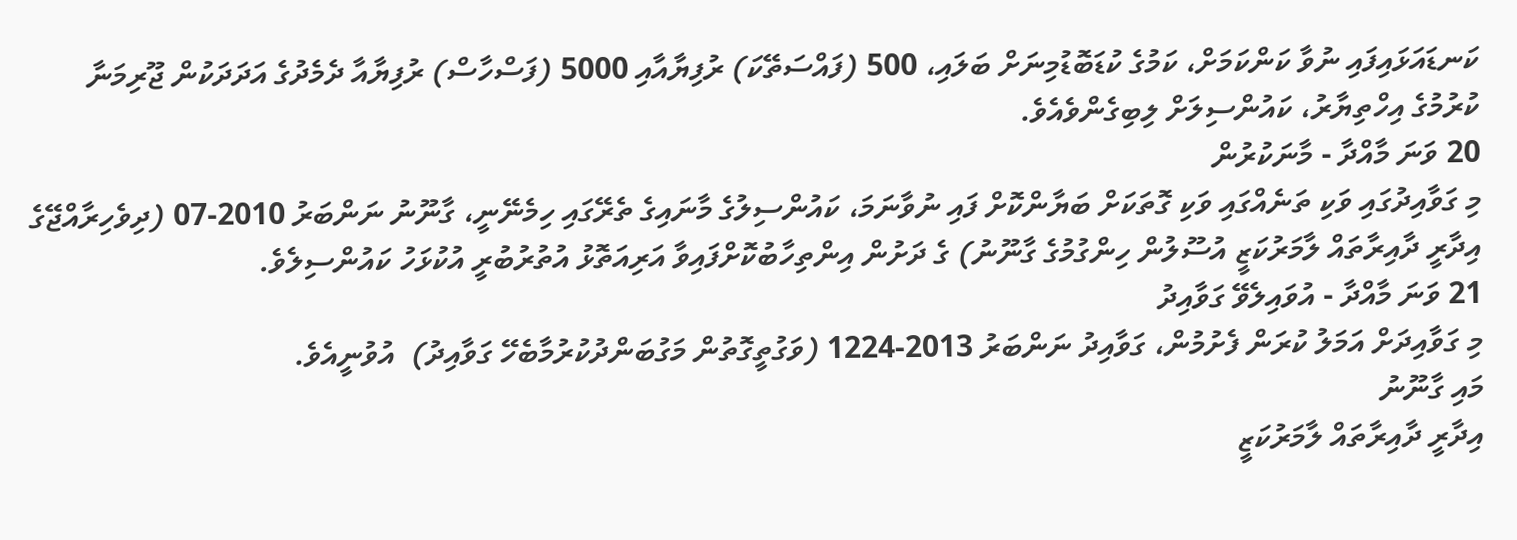ކަނޑައަޅައިފައި ނުވާ ކަންކަމަށް، ކަމުގެ ކުޑަބޮޑުމިނަށް ބަލައި، 500 (ފައްސަތޭކަ) ރުފިޔާއާއި 5000 (ފަސްހާސް) ރުފިޔާއާ ދެމެދުގެ އަދަދަކުން ޖޫރިމަނާ ކުރުމުގެ އިހްތިޔާރު، ކައުންސިލަށް ލިބިގެންވެއެވެ.
20 ވަނަ މާއްދާ - މާނަކުރުން
މި ގަވާއިދުގައި ވަކި ތަނެއްގައި ވަކި ގޮތަކަށް ބަޔާންކޮށް ފައި ނުވާނަމަ، ކައުންސިލުގެ މާނައިގެ ތެރޭގައި ހިމެނޭނީ، ގާނޫނު ނަންބަރު 2010-07 (ދިވެހިރާއްޖޭގެ އިދާރީ ދާއިރާތައް ލާމަރުކަޒީ އުސޫލުން ހިންގުމުގެ ގާނޫނު) ގެ ދަށުން އިންތިހާބުކޮށްފައިވާ އަރިއަތޮޅު އުތުރުބުރީ އުކުޅަހު ކައުންސިލެވެ.
21 ވަނަ މާއްދާ - އުވައިލެވޭ ގަވާއިދު
މި ގަވާއިދަށް އަމަލު ކުރަން ފެށުމުން، ގަވާއިދު ނަންބަރު 2013-1224 (ވަގުތީގޮތުން މަގުބަންދުކުރުމާބެހޭ ގަވާއިދު)  އުވުނީއެވެ.
މައި ގާނޫނު
އިދާރީ ދާއިރާތައް ލާމަރުކަޒީ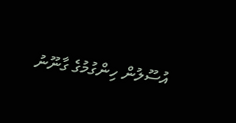އުސޫލުން ހިންގުމުގެ ގާނޫނު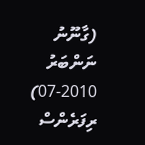(ގާނޫނު ނަންބަރު 2010-07)
ރިފަރެންސް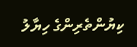ކިޔުންތެރިންގެ ހިޔާލު